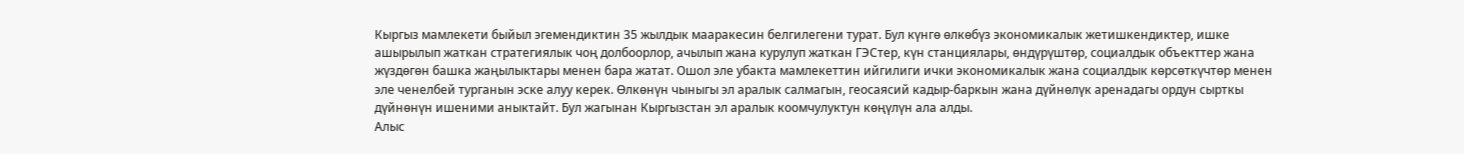Кыргыз мамлекети быйыл эгемендиктин 35 жылдык мааракесин белгилегени турат. Бул күнгө өлкөбүз экономикалык жетишкендиктер, ишке ашырылып жаткан стратегиялык чоң долбоорлор, ачылып жана курулуп жаткан ГЭСтер, күн станциялары, өндүрүштөр, социалдык объекттер жана жүздөгөн башка жаңылыктары менен бара жатат. Ошол эле убакта мамлекеттин ийгилиги ички экономикалык жана социалдык көрсөткүчтөр менен эле ченелбей турганын эске алуу керек. Өлкөнүн чыныгы эл аралык салмагын, геосаясий кадыр-баркын жана дүйнөлүк аренадагы ордун сырткы дүйнөнүн ишеними аныктайт. Бул жагынан Кыргызстан эл аралык коомчулуктун көңүлүн ала алды.
Алыс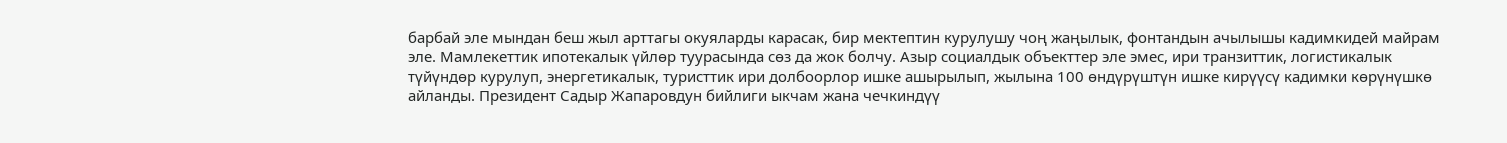барбай эле мындан беш жыл арттагы окуяларды карасак, бир мектептин курулушу чоң жаңылык, фонтандын ачылышы кадимкидей майрам эле. Мамлекеттик ипотекалык үйлөр туурасында сөз да жок болчу. Азыр социалдык объекттер эле эмес, ири транзиттик, логистикалык түйүндөр курулуп, энергетикалык, туристтик ири долбоорлор ишке ашырылып, жылына 100 өндүрүштүн ишке кирүүсү кадимки көрүнүшкө айланды. Президент Садыр Жапаровдун бийлиги ыкчам жана чечкиндүү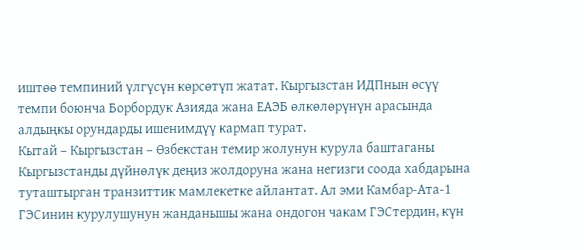иштөө темпиний үлгүсүн көрсөтүп жатат. Кыргызстан ИДПнын өсүү темпи боюнча Борбордук Азияда жана ЕАЭБ өлкөлөрүнүн арасында алдыңкы орундарды ишенимдүү кармап турат.
Кытай – Кыргызстан – Өзбекстан темир жолунун курула баштаганы Кыргызстанды дүйнөлүк деңиз жолдоруна жана негизги соода хабдарына туташтырган транзиттик мамлекетке айлантат. Ал эми Камбар-Ата-1 ГЭСинин курулушунун жанданышы жана ондогон чакам ГЭСтердин, күн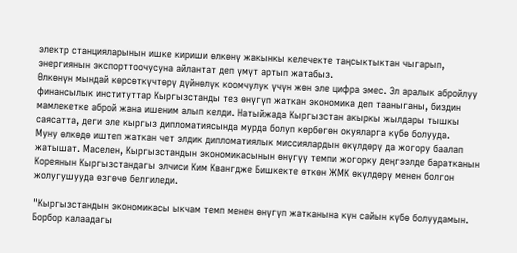электр станцияларынын ишке кириши өлкөнү жакынкы келечекте таңсыктыктан чыгарып, энергиянын экспорттоочусуна айлантат деп үмүт артып жатабыз.
Өлкөнүн мындай көрсөткүчтөрү дүйнөлүк коомчулук үчүн жөн эле цифра эмес. Эл аралык абройлуу финансылык институттар Кыргызстанды тез өнүгүп жаткан экономика деп тааныганы, биздин мамлекетке аброй жана ишеним алып келди. Натыйжада Кыргызстан акыркы жылдары тышкы саясатта, деги эле кыргыз дипломатиясында мурда болуп көрбөгөн окуяларга күбө болууда.
Муну өлкөдө иштеп жаткан чет элдик дипломатиялык миссиялардын өкүлдөрү да жогору баалап жатышат. Маселен, Кыргызстандын экономикасынын өнүгүү темпи жогорку деңгээлде баратканын Кореянын Кыргызстандагы элчиси Ким Квангдже Бишкекте өткөн ЖМК өкүлдөрү менен болгон жолугушууда өзгөчө белгиледи.

"Кыргызстандын экономикасы ыкчам темп менен өнүгүп жатканына күн сайын күбө болуудамын. Борбор калаадагы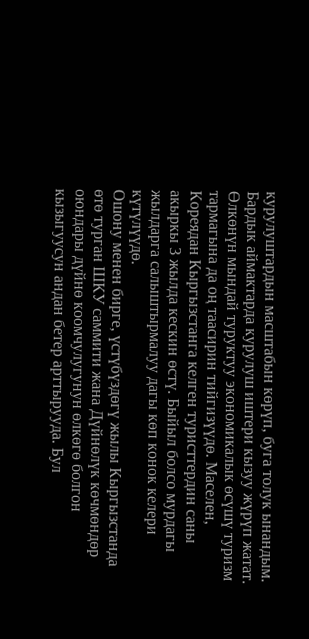курулуштардын масштабын көрүп, буга толук ынандым. Бардык аймактарда курулуш иштери кызуу жүрүп жатат. Өлкөнүн мындай туруктуу экономикалык өсүшү туризм тармагына да оң таасирин тийгизүүдө. Маселен, Кореядан Кыргызстанга келген туристтердин саны акыркы 3 жылда кескин өстү. Быйыл болсо мурдагы жылдарга салыштырмалуу дагы көп конок келери күтүлүүдө.
Ошону менен бирге, үстүбүздөгү жылы Кыргызстанда өтө турган ШКУ саммити жана Дүйнөлүк көчмөндөр оюндары дүйнө коомчулугунун өлкөгө болгон кызыгуусун андан бетер арттырууда. Бул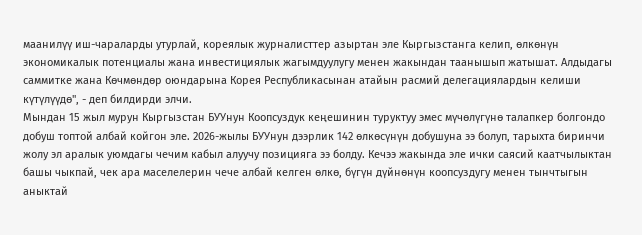маанилүү иш-чараларды утурлай, кореялык журналисттер азыртан эле Кыргызстанга келип, өлкөнүн экономикалык потенциалы жана инвестициялык жагымдуулугу менен жакындан таанышып жатышат. Алдыдагы саммитке жана Көчмөндөр оюндарына Корея Республикасынан атайын расмий делегациялардын келиши күтүлүүдө", - деп билдирди элчи.
Мындан 15 жыл мурун Кыргызстан БУУнун Коопсуздук кеңешинин туруктуу эмес мүчөлүгүнө талапкер болгондо добуш топтой албай койгон эле. 2026-жылы БУУнун дээрлик 142 өлкөсүнүн добушуна ээ болуп, тарыхта биринчи жолу эл аралык уюмдагы чечим кабыл алуучу позицияга ээ болду. Кечээ жакында эле ички саясий каатчылыктан башы чыкпай, чек ара маселелерин чече албай келген өлкө, бүгүн дүйнөнүн коопсуздугу менен тынчтыгын аныктай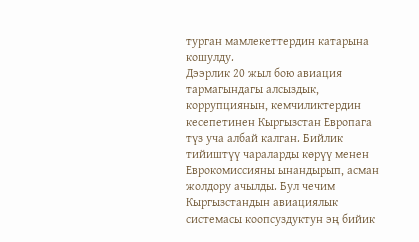турган мамлекеттердин катарына кошулду.
Дээрлик 20 жыл бою авиация тармагындагы алсыздык, коррупциянын, кемчиликтердин кесепетинен Кыргызстан Европага түз уча албай калган. Бийлик тийиштүү чараларды көрүү менен Еврокомиссияны ынандырып, асман жолдору ачылды. Бул чечим Кыргызстандын авиациялык системасы коопсуздуктун эң бийик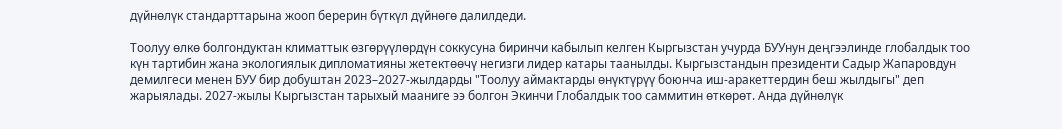дүйнөлүк стандарттарына жооп берерин бүткүл дүйнөгө далилдеди.

Тоолуу өлкө болгондуктан климаттык өзгөрүүлөрдүн соккусуна биринчи кабылып келген Кыргызстан учурда БУУнун деңгээлинде глобалдык тоо күн тартибин жана экологиялык дипломатияны жетектөөчү негизги лидер катары таанылды. Кыргызстандын президенти Садыр Жапаровдун демилгеси менен БУУ бир добуштан 2023–2027-жылдарды "Тоолуу аймактарды өнүктүрүү боюнча иш-аракеттердин беш жылдыгы" деп жарыялады. 2027-жылы Кыргызстан тарыхый мааниге ээ болгон Экинчи Глобалдык тоо саммитин өткөрөт. Анда дүйнөлүк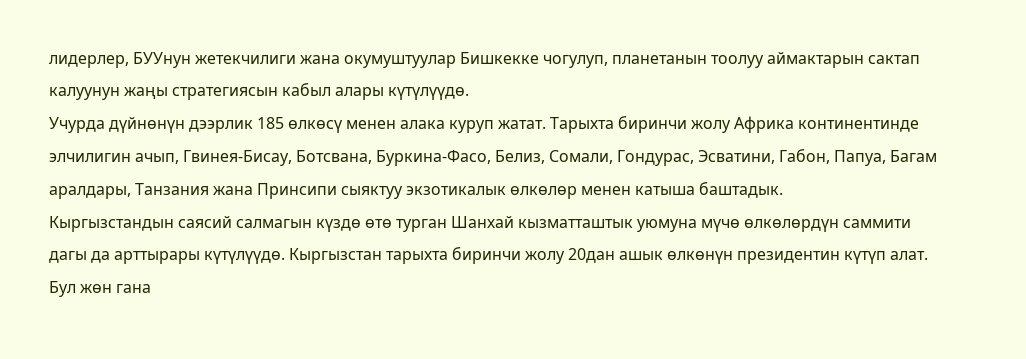лидерлер, БУУнун жетекчилиги жана окумуштуулар Бишкекке чогулуп, планетанын тоолуу аймактарын сактап калуунун жаңы стратегиясын кабыл алары күтүлүүдө.
Учурда дүйнөнүн дээрлик 185 өлкөсү менен алака куруп жатат. Тарыхта биринчи жолу Африка континентинде элчилигин ачып, Гвинея-Бисау, Ботсвана, Буркина-Фасо, Белиз, Сомали, Гондурас, Эсватини, Габон, Папуа, Багам аралдары, Танзания жана Принсипи сыяктуу экзотикалык өлкөлөр менен катыша баштадык.
Кыргызстандын саясий салмагын күздө өтө турган Шанхай кызматташтык уюмуна мүчө өлкөлөрдүн саммити дагы да арттырары күтүлүүдө. Кыргызстан тарыхта биринчи жолу 20дан ашык өлкөнүн президентин күтүп алат. Бул жөн гана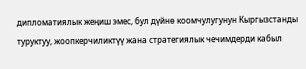дипломатиялык жеңиш эмес, бул дүйнө коомчулугунун Кыргызстанды туруктуу, жоопкерчиликтүү жана стратегиялык чечимдерди кабыл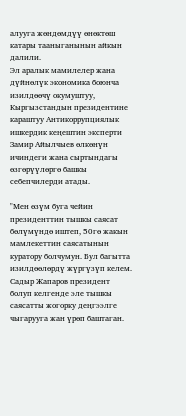алууга жөндөмдүү өнөктөш катары тааныганынын айкын далили.
Эл аралык мамилелер жана дүйнөлүк экономика боюнча изилдөөчү окумуштуу, Кыргызстандын президентине караштуу Антикоррупциялык ишкердик кеңештин эксперти Замир Айылчыев өлкөнүн ичиндеги жана сыртындагы өзгөрүүлөргө башкы себепчилерди атады.

"Мен өзүм буга чейин президенттин тышкы саясат бөлүмүндө иштеп, 50гө жакын мамлекеттин саясатынын куратору болчумун. Бул багытта изилдөөлөрдү жүргүзүп келем. Садыр Жапаров президент болуп келгенде эле тышкы саясатты жогорку деңгээлге чыгарууга жан үрөп баштаган.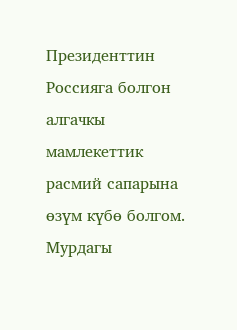Президенттин Россияга болгон алгачкы мамлекеттик расмий сапарына өзүм күбө болгом. Мурдагы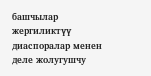башчылар жергиликтүү диаспоралар менен деле жолугушчу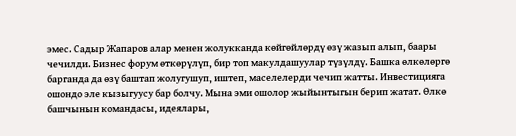эмес. Садыр Жапаров алар менен жолукканда көйгөйлөрдү өзү жазып алып, баары чечилди. Бизнес форум өткөрүлүп, бир топ макулдашуулар түзүлдү. Башка өлкөлөргө барганда да өзү баштап жолугушуп, иштеп, маселелерди чечип жатты. Инвестицияга ошондо эле кызыгуусу бар болчу. Мына эми ошолор жыйынтыгын берип жатат. Өлкө башчынын командасы, идеялары,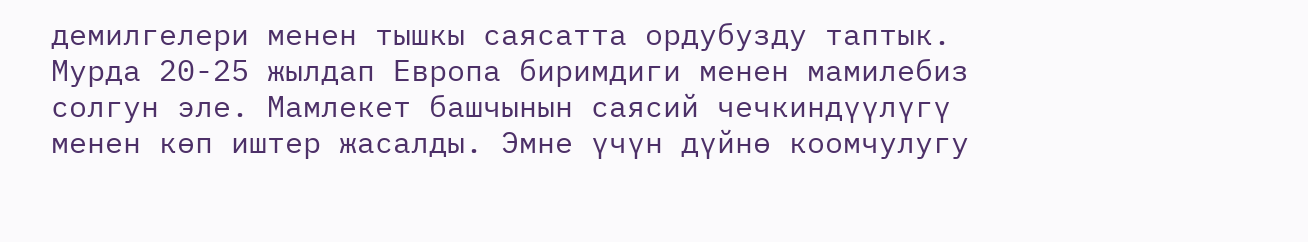демилгелери менен тышкы саясатта ордубузду таптык.
Мурда 20-25 жылдап Европа биримдиги менен мамилебиз солгун эле. Мамлекет башчынын саясий чечкиндүүлүгү менен көп иштер жасалды. Эмне үчүн дүйнө коомчулугу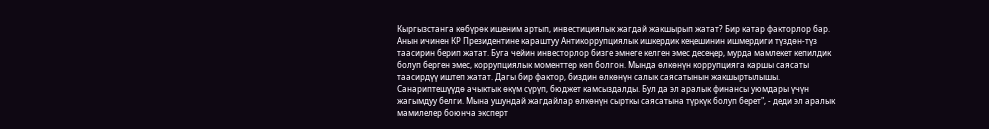Кыргызстанга көбүрөк ишеним артып, инвестициялык жагдай жакшырып жатат? Бир катар факторлор бар. Анын ичинен КР Президентине караштуу Антикоррупциялык ишкердик кеңешинин ишмердиги түздөн-түз таасирин берип жатат. Буга чейин инвесторлор бизге эмнеге келген эмес десеңер, мурда мамлекет кепилдик болуп берген эмес, коррупциялык моменттер көп болгон. Мында өлкөнүн коррупцияга каршы саясаты таасирдүү иштеп жатат. Дагы бир фактор, биздин өлкөнүн салык саясатынын жакшыртылышы. Санариптешүүдө ачыктык өкүм сүрүп, бюджет камсыздалды. Бул да эл аралык финансы уюмдары үчүн жагымдуу белги. Мына ушундай жагдайлар өлкөнүн сырткы саясатына түркүк болуп берет", - деди эл аралык мамилелер боюнча эксперт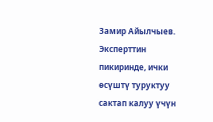Замир Айылчыев.
Эксперттин пикиринде, ички өсүштү туруктуу сактап калуу үчүн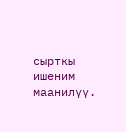сырткы ишеним маанилүү.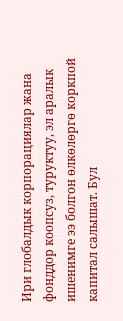Ири глобалдык корпорациялар жана фонддор коопсуз, туруктуу, эл аралык ишенимге ээ болгон өлкөлөргө коркпой капитал салышат. Бул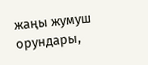жаңы жумуш орундары,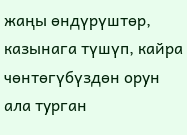жаңы өндүрүштөр, казынага түшүп, кайра чөнтөгүбүздөн орун ала турган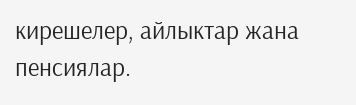кирешелер, айлыктар жана пенсиялар.